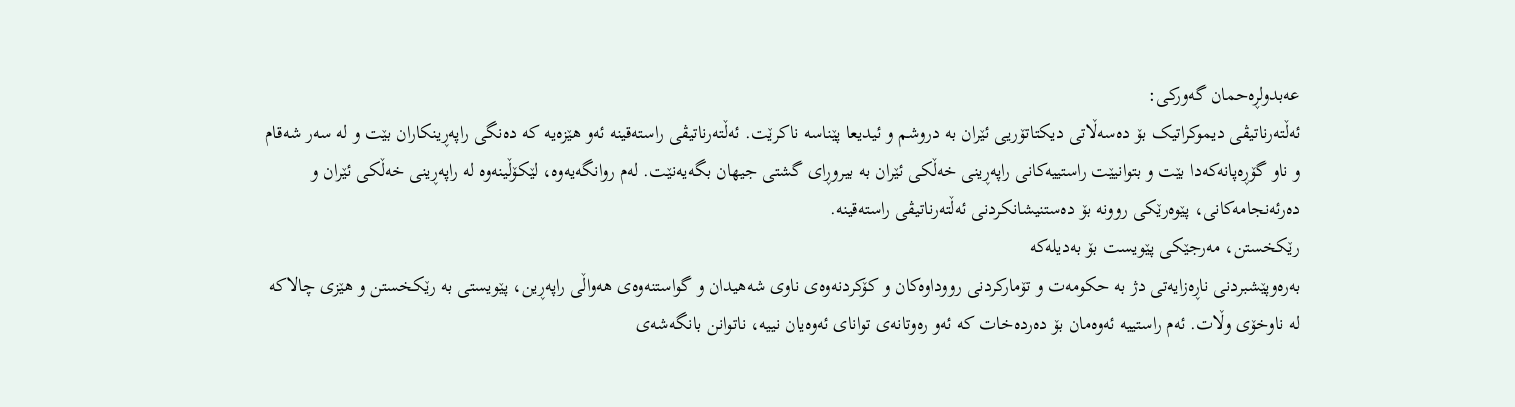عەبدولڕەحمان گەورکی:
ئەڵتەرناتیڤی دیموکراتیک بۆ دەسەڵاتی دیکتاتۆریی ئێران بە دروشم و ئیدیعا پێناسە ناکرێت. ئەڵتەرناتیڤی راستەقینە ئەو هێزەیە کە دەنگی راپەڕینکاران بێت و لە سەر شەقام و ناو گۆڕەپانەکەدا بێت و بتوانیێت راستییەکانی راپەڕینی خەڵکی ئێران بە بیروڕای گشتی جیهان بگەیەنێت. لەم روانگەیەوە، لێکۆڵینەوە لە راپەڕینی خەڵکی ئێران و دەرئەنجامەکانی، پێوەرێکی روونە بۆ دەستنیشانکردنی ئەڵتەرناتیڤی راستەقینە.
رێکخستن، مەرجێکی پێویست بۆ بەدیلەکە
بەرەوپێشبردنی ناڕەزایەتی دژ بە حکومەت و تۆمارکردنی رووداوەکان و کۆکردنەوەی ناوی شەهیدان و گواستنەوەی هەواڵی راپەڕین، پێویستی بە رێکخستن و هێزی چالاکە لە ناوخۆی وڵات. ئەم راستییە ئەوەمان بۆ دەردەخات کە ئەو رەوتانەی توانای ئەوەیان نییە، ناتوانن بانگەشەی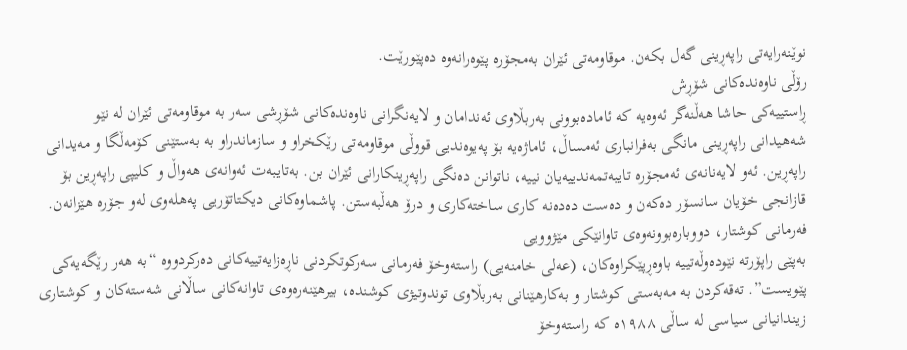نوێنەرایەتی راپەڕینی گەل بکەن. موقاومەتی ئێران بەمجۆرە پێوەرانەوە دەپێورێت.
رۆڵی ناوەندەکانی شۆڕش
ڕاستییەکی حاشا هەڵنەگر ئەوەیە کە ئامادەبوونی بەربڵاوی ئەندامان و لایەنگرانی ناوەندەکانی شۆڕشی سەر بە موقاومەتی ئێران لە نێو شەهیدانی راپەڕینی مانگی بەفرانباری ئەمساڵ، ئاماژەیە بۆ پەیوەندیی قووڵی موقاومەتی رێکخراو و سازماندراو بە بەستێنی کۆمەڵگا و مەیدانی راپەڕین. ئەو لایەنانەی ئەمجۆرە تایبەتمەندییەیان نییە، ناتوانن دەنگی راپەڕینکارانی ئێران بن. بەتایبەت ئەوانەی هەواڵ و کلیپی راپەڕین بۆ قازانجی خۆیان سانسۆر دەکەن و دەست دەدەنە کاری ساختەکاری و درۆ هەڵبەستن. پاشماوەکانی دیکتاتۆریی پەهلەوی لەو جۆرە هێزانەن.
فەرمانی کوشتار، دووبارەبوونەوەی تاوانێکی مێژوویی
بەپێی راپۆرتە نێودەوڵەتییە باوەڕپێکراوەکان، (عەلی خامنەیی) راستەوخۆ فەرمانی سەرکوتکردنی ناڕەزایەتییەکانی دەرکردووە “بە هەر رێگەیەکی پێویست”. تەقەکردن بە مەبەستی کوشتار و بەکارهێنانی بەربڵاوی توندوتیژی کوشندە، بیرهێنەرەوەی تاوانەکانی ساڵانی شەستەکان و کوشتاری زیندانیانی سیاسی لە ساڵی ١٩٨٨ه کە راستەوخۆ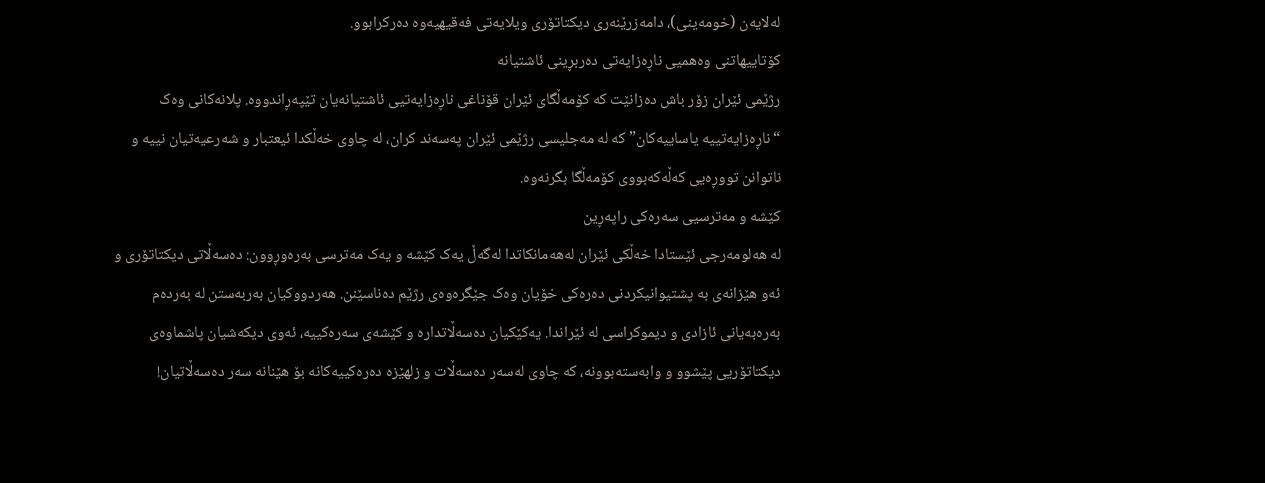لەلایەن (خومەینی)، دامەزرێنەری دیکتاتۆری ویلایەتی فەقیهیەوە دەرکرابوو.
کۆتاییهاتنی وەهمیی ناڕەزایەتی دەربڕینی ئاشتیانە
رژێمی ئێران زۆر باش دەزانێت کە کۆمەڵگای ئێران قۆناغی ناڕەزایەتیی ئاشتیانەیان تێپەڕاندووە. پلانەکانی وەک “ناڕەزایەتییە یاساییەکان” کە لە مەجلیسی رژێمی ئێران پەسەند کران، لە چاوی خەڵکدا ئیعتبار و شەرعیەتیان نییە و ناتوانن تووڕەیی کەڵەکەبووی کۆمەڵگا بگرنەوە.
کێشە و مەترسیی سەرەکی راپەڕین
لە هەلومەرجی ئێستادا خەڵکی ئێران لەهەمانکاتدا لەگەڵ یەک کێشە و یەک مەترسی بەرەوڕوون: دەسەڵاتی دیکتاتۆری و ئەو هێزانەی بە پشتیوانیکردنی دەرەکی خۆیان وەک جێگرەوەی رژێم دەناسێنن. هەردووکیان بەربەستن لە بەردەم بەرەبەیانی ئازادی و دیموکراسی لە ئێراندا. یەکێکیان دەسەڵاتدارە و کێشەی سەرەکییە، ئەوی دیکەشیان پاشماوەی دیکتاتۆریی پێشوو و وابەستەبوونە، کە چاوی لەسەر دەسەڵات و زلهێزە دەرەکییەکانە بۆ هێنانە سەر دەسەڵاتیان!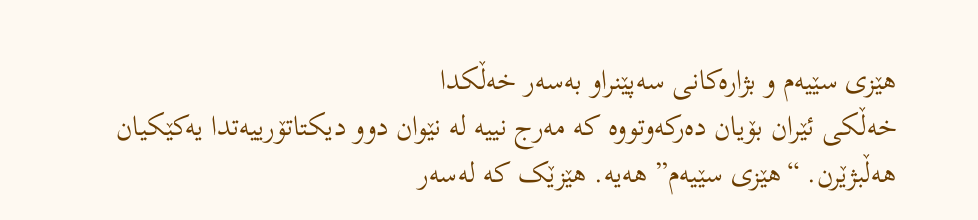هێزی سێیەم و بژارەکانی سەپێنراو بەسەر خەڵکدا
خەڵکی ئێران بۆیان دەرکەوتووە کە مەرج نییە لە نێوان دوو دیکتاتۆرییەتدا یەکێکیان هەڵبژێرن. “هێزی سێیەم” هەیە. هێزێک کە لەسەر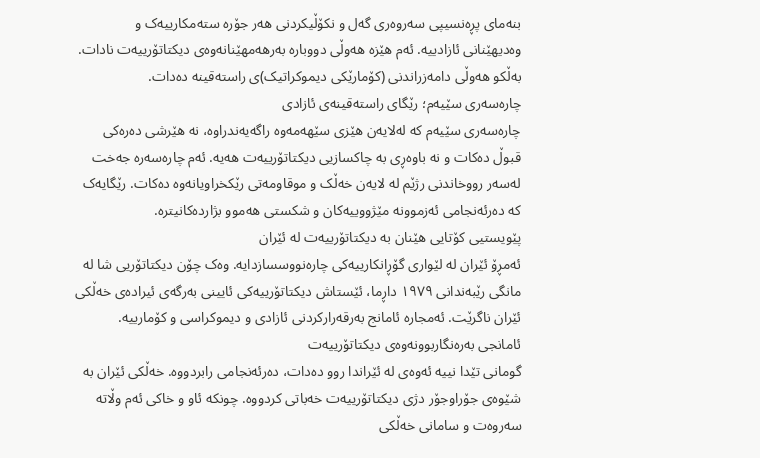بنەمای پڕەنسیپی سەروەری گەل و نکۆڵیکردنی هەر جۆرە ستەمکارییەک و وەدیهێنانی ئازادییە. ئەم هێزە هەوڵی دووبارە بەرهەمهێنانەوەی دیکتاتۆرییەت نادات. بەڵکو هەوڵی دامەزراندنی (کۆمارێکی دیموکراتیک)ی راستەقینە دەدات.
چارەسەری سێیەم؛ رێگای راستەقینەی ئازادی
چارەسەری سێیەم کە لەلایەن هێزی سێهەمەوە راگەیەندراوە، نە هێرشی دەرەکی قبوڵ دەکات و نە باوەڕی بە چاکسازیی دیکتاتۆرییەت هەیە. ئەم چارەسەرە جەخت لەسەر رووخاندنی رژێم لە لایەن خەڵک و موقاومەتی رێکخراویانەوە دەکات. رێگایەک کە دەرئەنجامی ئەزموونە مێژووییەکان و شکستی هەموو بژاردەکانیترە.
پێویستیی کۆتایی هێنان بە دیکتاتۆرییەت لە ئێران
ئەمڕۆ ئێران لە لێواری گۆڕانکارییەکی چارەنووسسازدایە. وەک چۆن دیکتاتۆریی شا لە مانگی رێبەندانی ١٩٧٩ داڕما، ئێستاش دیکتاتۆرییەکی ئایینی بەرگەی ئیرادەی خەڵکی ئێران ناگرێت. ئەمجارە ئامانج بەرقەرارکردنی ئازادی و دیموکراسی و کۆمارییە.
ئامانجی بەرەنگاربوونەوەی دیکتاتۆرییەت
گومانی تێدا نییە ئەوەی لە ئێراندا روو دەدات، دەرئەنجامی رابردووە. خەڵکی ئێران بە شێوەی جۆراوجۆر دژی دیکتاتۆرییەت خەباتی کردووە. چونکە ئاو و خاکی ئەم وڵاتە سەروەت و سامانی خەڵکی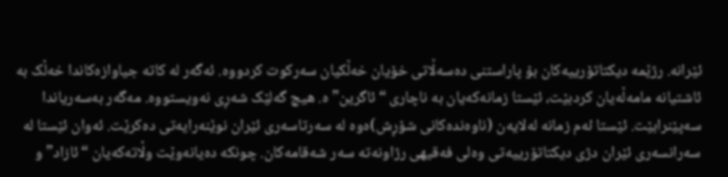ئێرانە. رژێمە دیکتاتۆرییەکان بۆ پاراستنی دەسەڵاتی خۆیان خەڵکیان سەرکوت کردووە. ئەگەر لە کاتە جیاوازەکاندا خەڵک بە ئاشتیانە مامەڵەیان کردبێت، ئێستا زمانەکەیان بە ناچاری “ئاگرین”ە. هیچ گەلێک شەڕی نەویستووە. مەگەر بەسەریاندا سەپێنرابێت. ئێستا ئەم زمانە لەلایەن (ناوەندەکانی شۆڕش)ەوە لە سەرتاسەری ئێران نوێنەرایەتی دەکرێت. ئەوان ئێستا لە سەرانسەری ئێران دژی دیکتاتۆرییەتی وەلی فەقیهی رژاونەتە سەر شەقامەکان. چونکە دەیانەوێت وڵاتەکەیان “ئازاد” و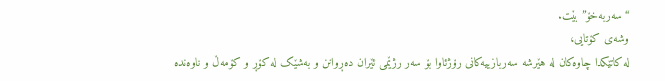“سەربەخۆ” بێت.
وشەی کۆتایی،
لە کاتێکدا چاوەکان لە هێرشە سەربازییەکانی رۆژئاوا بۆ سەر رژێمی ئێران دەڕوانن و بەشێک لە کۆڕ و کۆمەڵ و ناوەندە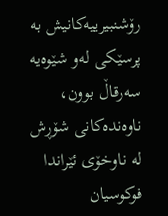رۆشنبیرییەکانیش بە پرسێکی لەو شێوەیە سەرقاڵ بوون، ناوەندەکانی شۆڕش لە ناوخۆی ئێراندا فوکوسیان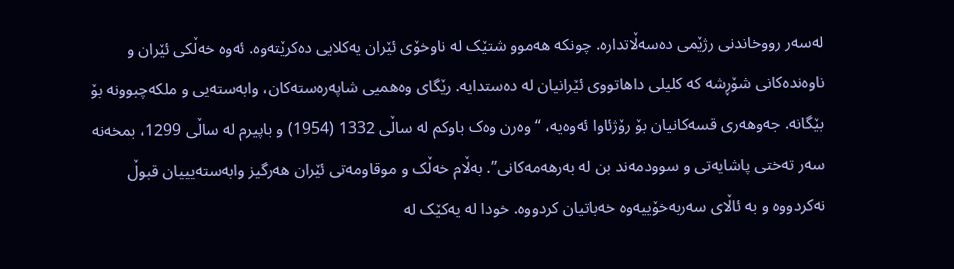لەسەر رووخاندنی رژێمی دەسەڵاتدارە. چونکە هەموو شتێک لە ناوخۆی ئێران یەکلایی دەکرێتەوە. ئەوە خەڵکی ئێران و ناوەندەکانی شۆڕشە کە کلیلی داهاتووی ئێرانیان لە دەستدایە. رێگای وەهمیی شاپەرەستەکان، وابەستەیی و ملکەچبوونە بۆ بێگانە. جەوهەری قسەکانیان بۆ رۆژئاوا ئەوەیە، “وەرن وەک باوکم لە ساڵی 1332 (1954) و باپیرم لە ساڵی 1299، بمخەنە سەر تەختی پاشایەتی و سوودمەند بن لە بەرهەمەکانی”. بەڵام خەڵک و موقاومەتی ئێران هەرگیز وابەستەیییان قبوڵ نەکردووە و بە ئاڵای سەربەخۆییەوە خەباتیان کردووە. خودا لە یەکێک لە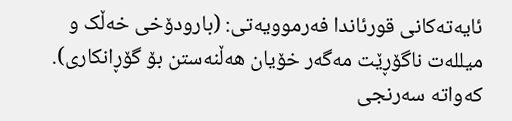ئایەتەکانی قورئاندا فەرموویەتی: (بارودۆخی خەڵک و میللەت ناگۆڕێت مەگەر خۆیان هەڵنەستن بۆ گۆڕانکاری). کەواتە سەرنجی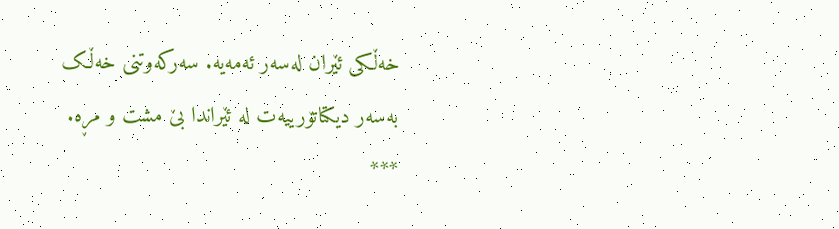خەڵکی ئێران لەسەر ئەمەیە. سەرکەوتنی خەڵک بەسەر دیکتاتۆرییەت لە ئێراندا بێ مشت و مڕە.
***